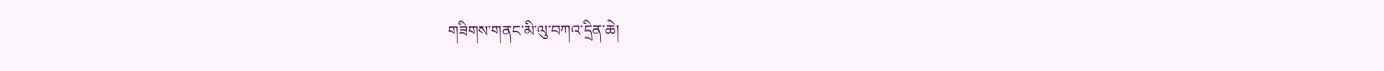གཟིགས་གནང་མི་ལུ་བཀའ་དྲིན་ཆེ།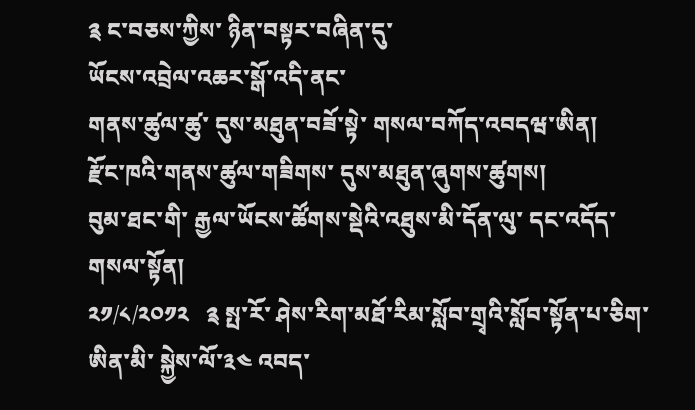༉ ང་བཅས་ཀྱིས་ ཉིན་བསྟར་བཞིན་དུ་
ཡོངས་འབྲེལ་འཆར་སྒོ་འདི་ནང་
གནས་ཚུལ་ཚུ་ དུས་མཐུན་བཟོ་སྟེ་ གསལ་བཀོད་འབདཝ་ཨིན།
རྫོང་ཁའི་གནས་ཚུལ་གཟིགས་ དུས་མཐུན་ཞུགས་ཚུགས།
བུམ་ཐང་གི་ རྒྱལ་ཡོངས་ཚོགས་སྡེའི་འཐུས་མི་དོན་ལུ་ དང་འདོད་གསལ་སྟོན།
༢༡/༨/༢༠༡༢   ༉ སྤ་རོ་ ཤེས་རིག་མཐོ་རིམ་སློབ་གྲྭའི་སློབ་སྟོན་པ་ཅིག་ཨིན་མི་ སྐྱེས་ལོ་༣༤ འབད་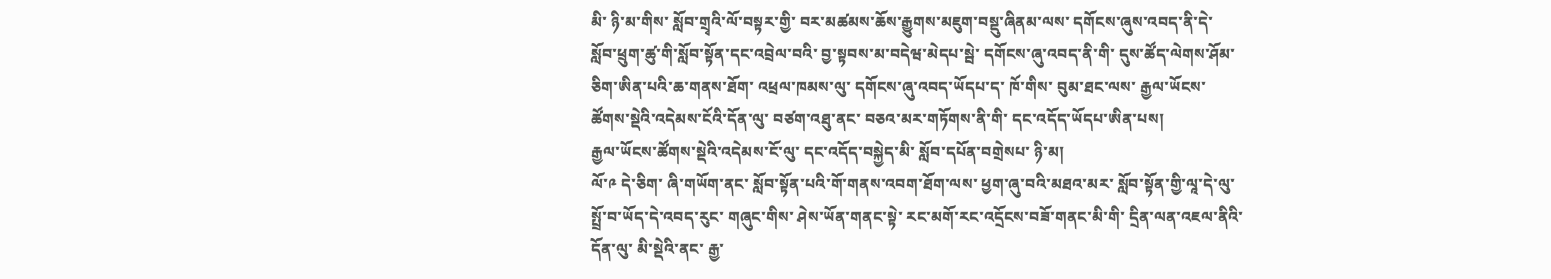མི་ ཉི་མ་གིས་ སློབ་གྲྭའི་ལོ་བསྟར་གྱི་ བར་མཚམས་ཆོས་རྒྱུགས་མཇུག་བསྡུ་ཞིནམ་ལས་ དགོངས་ཞུས་འབད་ནི་དེ་ སློབ་ཕྲུག་ཚུ་གི་སློབ་སྟོན་དང་འབྲེལ་བའི་ བྱ་སྟབས་མ་བདེཝ་མེདཔ་སྦེ་ དགོངས་ཞུ་འབད་ནི་གི་ དུས་ཚོད་ལེགས་ཤོམ་ཅིག་ཨིན་པའི་ཆ་གནས་ཐོག་ འཕྲལ་ཁམས་ལུ་ དགོངས་ཞུ་འབད་ཡོདཔ་ད་ ཁོ་གིས་ བུམ་ཐང་ལས་ རྒྱལ་ཡོངས་ཚོགས་སྡེའི་འདེམས་ངོའི་དོན་ལུ་ བཙག་འཐུ་ནང་ བཅའ་མར་གཏོགས་ནི་གི་ དང་འདོད་ཡོདཔ་ཨིན་པས།
རྒྱལ་ཡོངས་ཚོགས་སྡེའི་འདེམས་ངོ་ལུ་ དང་འདོད་བསྐྱེད་མི་ སློབ་དཔོན་བགྲེསཔ་ ཉི་མ།
ལོ་༩ དེ་ཅིག་ ཞི་གཡོག་ནང་ སློབ་སྟོན་པའི་གོ་གནས་འབག་ཐོག་ལས་ ཕྱག་ཞུ་བའི་མཐའ་མར་ སློབ་སྟོན་གྱི་ལཱ་དེ་ལུ་ སྤྲོ་བ་ཡོད་དེ་འབད་རུང་ གཞུང་གིས་ ཤེས་ཡོན་གནང་སྟེ་ རང་མགོ་རང་འདྲོངས་བཟོ་གནང་མི་གི་ དྲིན་ལན་འཇལ་ནིའི་དོན་ལུ་ མི་སྡེའི་ནང་ རྒྱ་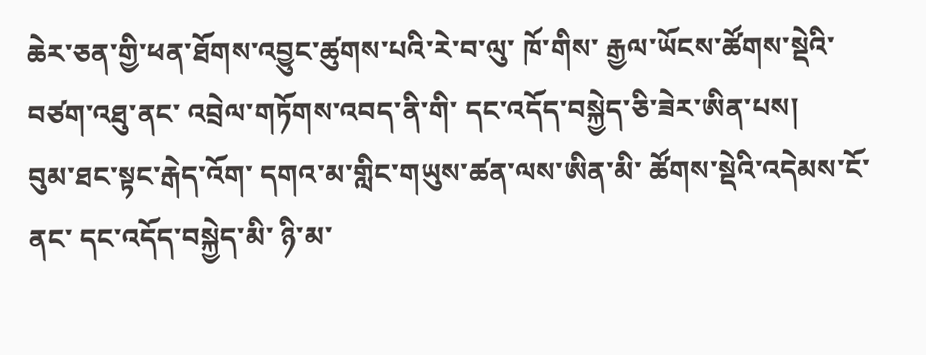ཆེར་ཅན་གྱི་ཕན་ཐོགས་འབྱུང་ཚུགས་པའི་རེ་བ་ལུ་ ཁོ་གིས་ རྒྱལ་ཡོངས་ཚོགས་སྡེའི་བཙག་འཐུ་ནང་ འབྲེལ་གཏོགས་འབད་ནི་གི་ དང་འདོད་བསྐྱེད་ཅི་ཟེར་ཨིན་པས།
བུམ་ཐང་སྟང་རྒེད་འོག་ དགའ་མ་གླིང་གཡུས་ཚན་ལས་ཨིན་མི་ ཚོགས་སྡེའི་འདེམས་ངོ་ནང་ དང་འདོད་བསྐྱེད་མི་ ཉི་མ་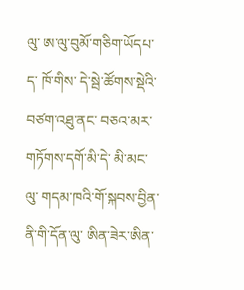ལུ་ ཨ་ལུ་བུམོ་གཅིག་ཡོདཔ་ད་ ཁོ་གིས་ དེ་སྦེ་ཚོགས་སྡེའི་བཙག་འཐུ་ནང་ བཅའ་མར་གཏོགས་དགོ་མི་དེ་ མི་མང་ལུ་ གདམ་ཁའི་གོ་སྐབས་བྱིན་ནི་གི་དོན་ལུ་ ཨིན་ཟེར་ཨིན་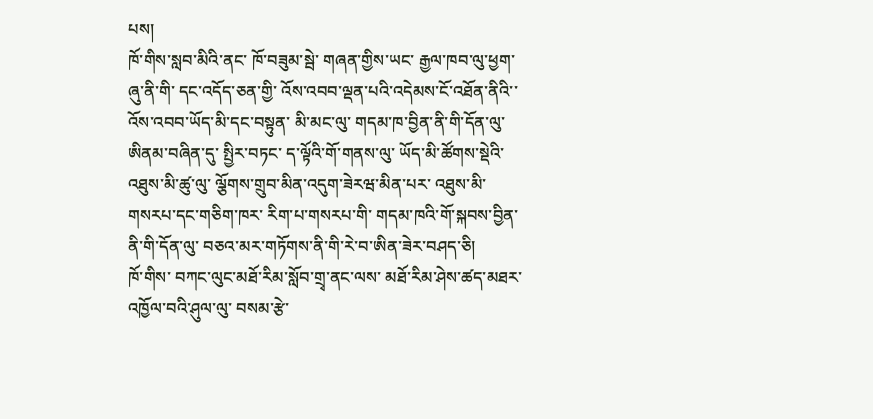པས།
ཁོ་གིས་སླབ་མིའི་ནང་ ཁོ་བཟུམ་སྦེ་ གཞན་གྱིས་ཡང་ རྒྱལ་ཁབ་ལུ་ཕྱག་ཞུ་ནི་གི་ དང་འདོད་ཅན་གྱི་ འོས་འབབ་ལྡན་པའི་འདེམས་ངོ་འཐོན་ནིའི་་འོས་འབབ་ཡོད་མི་དང་བསྟུན་ མི་མང་ལུ་ གདམ་ཁ་བྱིན་ནི་གི་དོན་ལུ་ཨིནམ་བཞིན་དུ་ སྤྱིར་བཏང་ ད་ལྟོའི་གོ་གནས་ལུ་ ཡོད་མི་ཚོགས་སྡེའི་འཐུས་མི་ཚུ་ལུ་ ལྕོགས་གྲུབ་མིན་འདུག་ཟེརཝ་མིན་པར་ འཐུས་མི་གསརཔ་དང་གཅིག་ཁར་ རིག་པ་གསརཔ་གི་ གདམ་ཁའི་གོ་སྐབས་བྱིན་ནི་གི་དོན་ལུ་ བཅའ་མར་གཏོགས་ནི་གི་རེ་བ་ཨིན་ཟེར་བཤད་ཅི།
ཁོ་གིས་ བཀང་ལུང་མཐོ་རིམ་སློབ་གྲྭ་ནང་ལས་ མཐོ་རིམ་ཤེས་ཚད་མཐར་འཁྱོལ་བའི་ཤུལ་ལུ་ བསམ་རྩེ་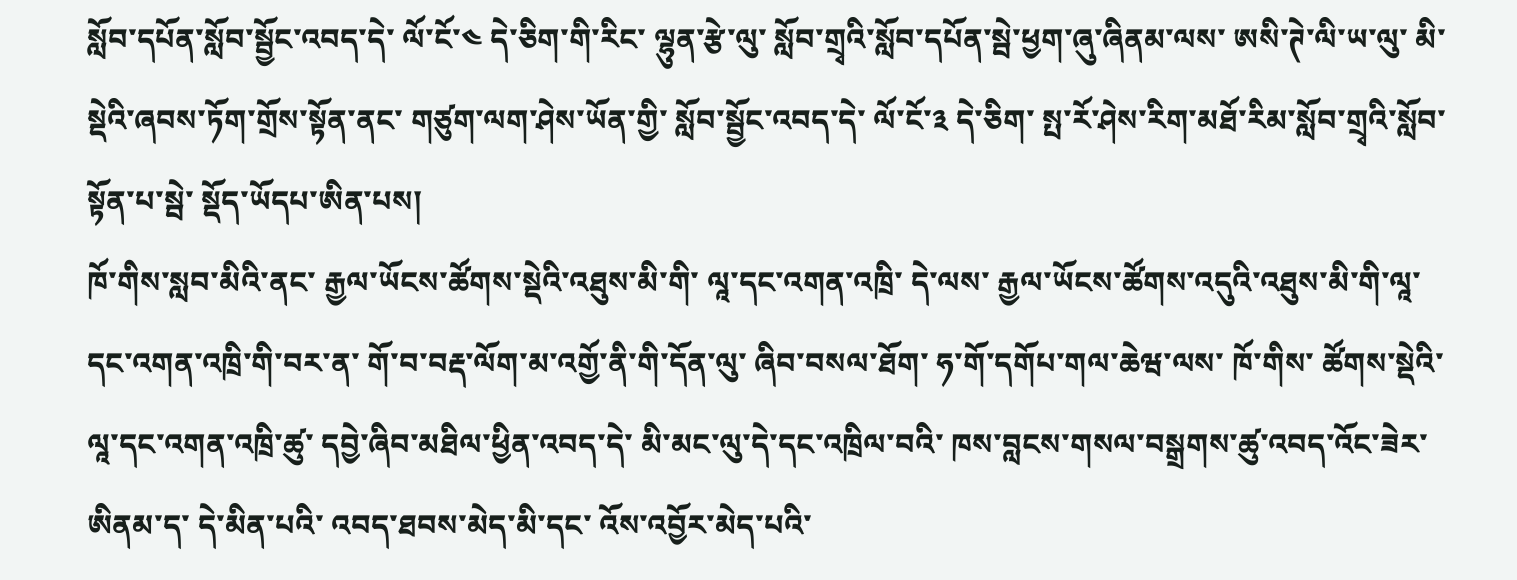སློབ་དཔོན་སློབ་སྦྱོང་འབད་དེ་ ལོ་ངོ་༤ དེ་ཅིག་གི་རིང་ ལྷུན་རྩེ་ལུ་ སློབ་གྲྭའི་སློབ་དཔོན་སྦེ་ཕྱག་ཞུ་ཞིནམ་ལས་ ཨསི་ཊེ་ལི་ཡ་ལུ་ མི་སྡེའི་ཞབས་ཏོག་གྲོས་སྟོན་ནང་ གཙུག་ལག་ཤེས་ཡོན་གྱི་ སློབ་སྦྱོང་འབད་དེ་ ལོ་ངོ་༣ དེ་ཅིག་ སྤ་རོ་ཤེས་རིག་མཐོ་རིམ་སློབ་གྲྭའི་སློབ་སྟོན་པ་སྦེ་ སྡོད་ཡོདཔ་ཨིན་པས།
ཁོ་གིས་སླབ་མིའི་ནང་ རྒྱལ་ཡོངས་ཚོགས་སྡེའི་འཐུས་མི་གི་ ལཱ་དང་འགན་འཁྲི་ དེ་ལས་ རྒྱལ་ཡོངས་ཚོགས་འདུའི་འཐུས་མི་གི་ལཱ་དང་འགན་འཁྲི་གི་བར་ན་ གོ་བ་བརྡ་ལོག་མ་འགྱོ་ནི་གི་དོན་ལུ་ ཞིབ་བསལ་ཐོག་ ཧ་གོ་དགོཔ་གལ་ཆེཝ་ལས་ ཁོ་གིས་ ཚོགས་སྡེའི་ལཱ་དང་འགན་འཁྲི་ཚུ་ དབྱེ་ཞིབ་མཐིལ་ཕྱིན་འབད་དེ་ མི་མང་ལུ་དེ་དང་འཁྲིལ་བའི་ ཁས་བླངས་གསལ་བསྒྲགས་ཚུ་འབད་འོང་ཟེར་ཨིནམ་ད་ དེ་མིན་པའི་ འབད་ཐབས་མེད་མི་དང་ འོས་འབྱོར་མེད་པའི་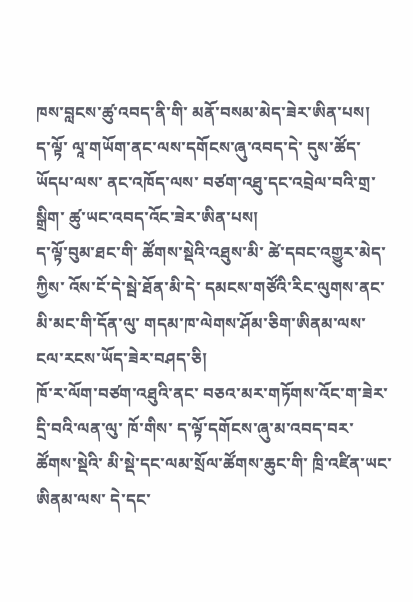ཁས་བླངས་ཚུ་འབད་ནི་གི་ མནོ་བསམ་མེད་ཟེར་ཨིན་པས།
ད་ལྟོ་ ལཱ་གཡོག་ནང་ལས་དགོངས་ཞུ་འབད་དེ་ དུས་ཚོད་ཡོདཔ་ལས་ ནང་འཁོད་ལས་ བཙག་འཐུ་དང་འབྲེལ་བའི་གྲ་སྒྲིག་ ཚུ་ཡང་འབད་འོང་ཟེར་ཨིན་པས།
ད་ལྟོ་བུམ་ཐང་གི་ ཚོགས་སྡེའི་འཐུས་མི་ ཚེ་དབང་འགྱུར་མེད་ཀྱིས་ འོས་ངོ་དེ་སྦེ་ཐོན་མི་དེ་ དམངས་གཙོའི་རིང་ལུགས་ནང་ མི་མང་གི་དོན་ལུ་ གདམ་ཁ་ལེགས་ཤོམ་ཅིག་ཨིནམ་ལས་ ངལ་རངས་ཡོད་ཟེར་བཤད་ཅི།
ཁོ་ར་ལོག་བཙག་འཐུའི་ནང་ བཅའ་མར་གཏོགས་འོང་ག་ཟེར་ དྲི་བའི་ལན་ལུ་ ཁོ་གིས་ ད་ལྟོ་དགོངས་ཞུ་མ་འབད་བར་ ཚོགས་སྡེའི་ མི་སྡེ་དང་ལམ་སྲོལ་ཚོགས་ཆུང་གི་ ཁྲི་འཛིན་ཡང་ཨིནམ་ལས་ དེ་དང་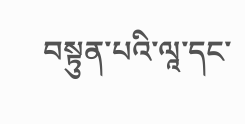བསྟུན་པའི་ལཱ་དང་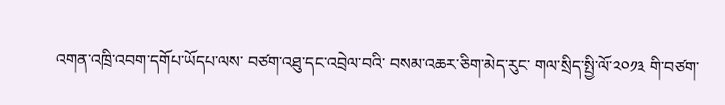འགན་འཁྲི་འབག་དགོཔ་ཡོདཔ་ལས་ བཙག་འཐུ་དང་འབྲེལ་བའི་ བསམ་འཆར་ཅིག་མེད་རུང་ གལ་སྲིད་སྤྱི་ལོ་༢༠༡༣ གི་བཙག་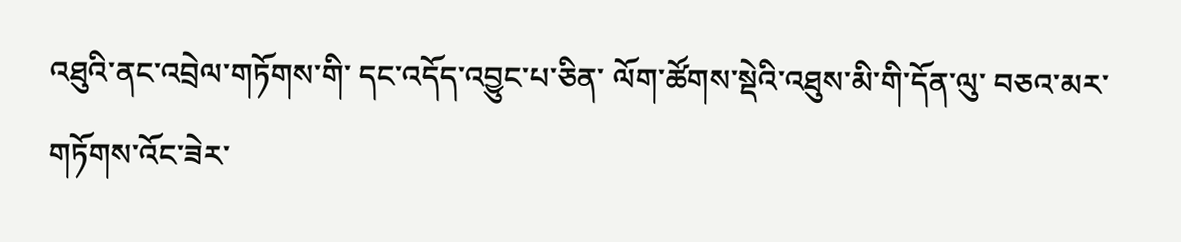འཐུའི་ནང་འབྲེལ་གཏོགས་གི་ དང་འདོད་འབྱུང་པ་ཅིན་ ལོག་ཚོགས་སྡེའི་འཐུས་མི་གི་དོན་ལུ་ བཅའ་མར་གཏོགས་འོང་ཟེར་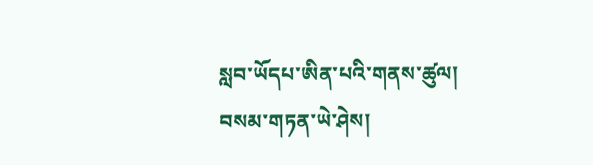སླབ་ཡོདཔ་ཨིན་པའི་གནས་ཚུལ།
བསམ་གཏན་ཡེ་ཤེས།